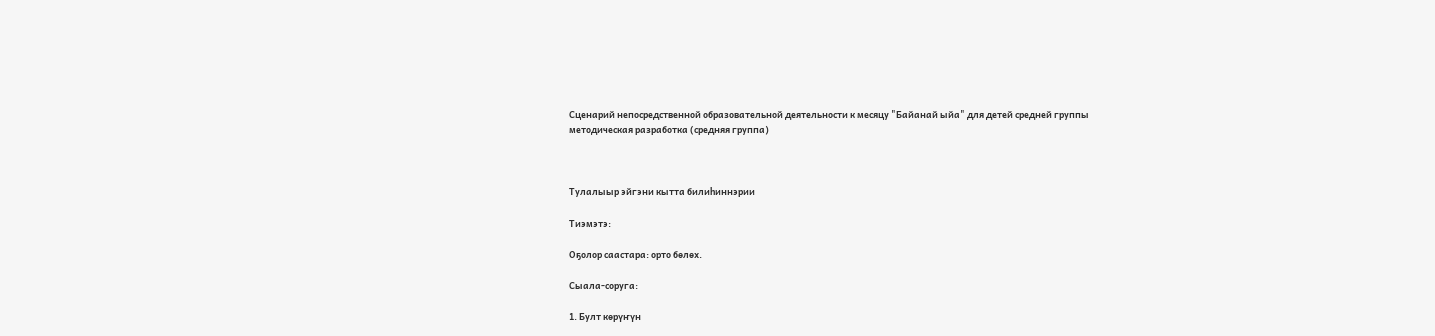Сценарий непосредственной образовательной деятельности к месяцу "Байанай ыйа" для детей средней группы
методическая разработка (средняя группа)



Тулалыыр эйгэни кытта билиһиннэрии

Тиэмэтэ:

Оҕолор саастара: орто бөлөх.

Сыала-соруга:

1. Булт көрүҥүн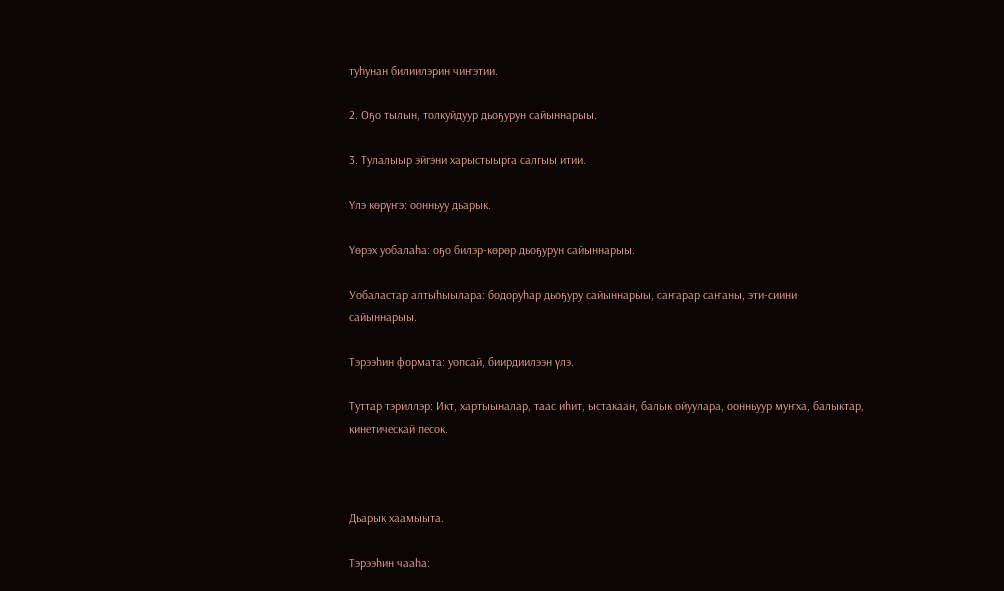туһунан билиилэрин чиҥэтии.

2. Оҕо тылын, толкуйдуур дьоҕурун сайыннарыы.

3. Тулалыыр эйгэни харыстыырга салгыы итии.

Үлэ көрүҥэ: оонньуу дьарык.

Үөрэх уобалаһа: оҕо билэр-көрөр дьоҕурун сайыннарыы.

Уобаластар алтыһыылара: бодоруһар дьоҕуру сайыннарыы, саҥарар саҥаны, эти-сиини сайыннарыы.

Тэрээһин формата: уопсай, биирдиилээн үлэ.

Туттар тэриллэр: Икт, хартыыналар, таас иһит, ыстакаан, балык ойуулара, оонньуур муҥха, балыктар, кинетическай песок.



Дьарык хаамыыта.

Тэрээһин чааһа: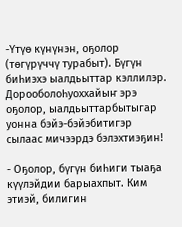-Үтүө күнүнэн, оҕолор (төгүрүччү турабыт). Бүгүн биһиэхэ ыалдьыттар кэллилэр. Дорооболоһуоххайыҥ эрэ оҕолор, ыалдьыттарбытыгар уонна бэйэ-бэйэбитигэр сылаас мичээрдэ бэлэхтиэҕин!

- Оҕолор, бүгүн биһиги тыаҕа күүлэйдии барыахпыт. Ким этиэй, билигин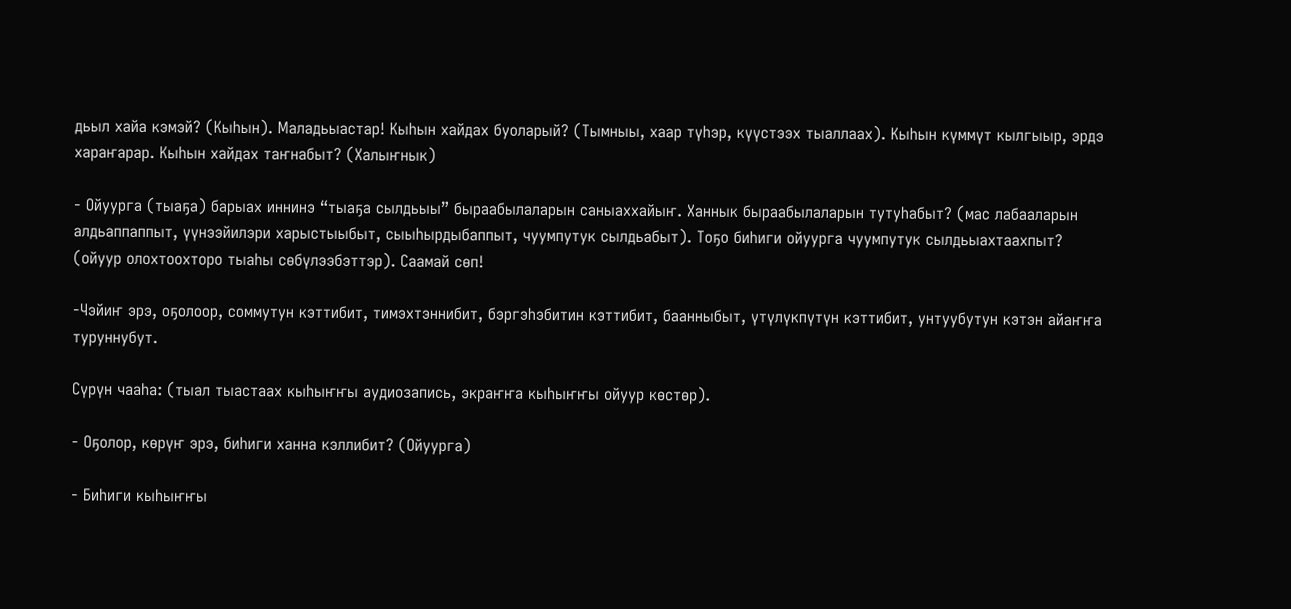дьыл хайа кэмэй? (Кыһын). Маладьыастар! Кыһын хайдах буоларый? (Тымныы, хаар түһэр, күүстээх тыаллаах). Кыһын күммүт кылгыыр, эрдэ хараҥарар. Кыһын хайдах таҥнабыт? (Халыҥнык)

- Ойуурга (тыаҕа) барыах иннинэ “тыаҕа сылдьыы” быраабылаларын саныаххайыҥ. Ханнык быраабылаларын тутуһабыт? (мас лабааларын алдьаппаппыт, үүнээйилэри харыстыыбыт, сыыһырдыбаппыт, чуумпутук сылдьабыт). Тоҕо биһиги ойуурга чуумпутук сылдьыахтаахпыт? (ойуур олохтоохторо тыаһы сөбүлээбэттэр). Саамай сөп!

-Чэйиҥ эрэ, оҕолоор, соммутун кэттибит, тимэхтэннибит, бэргэһэбитин кэттибит, баанныбыт, үтүлүкпүтүн кэттибит, унтуубутун кэтэн айаҥҥа туруннубут.

Сүрүн чааһа: (тыал тыастаах кыһыҥҥы аудиозапись, экраҥҥа кыһыҥҥы ойуур көстөр).

- Оҕолор, көрүҥ эрэ, биһиги ханна кэллибит? (Ойуурга)

- Биһиги кыһыҥҥы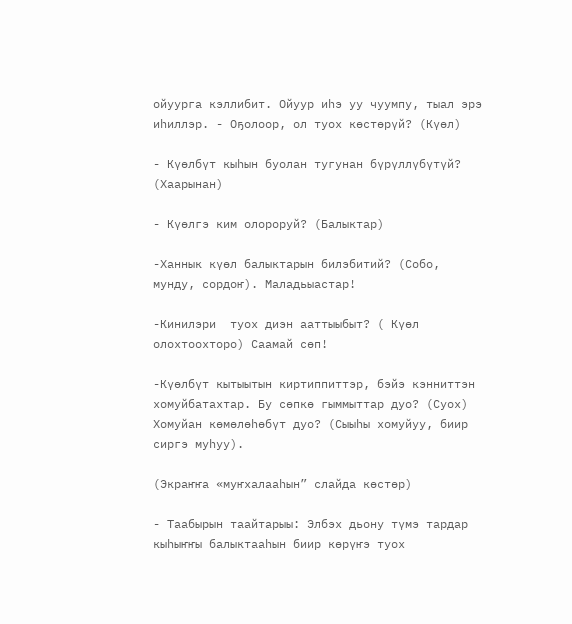ойуурга кэллибит. Ойуур иһэ уу чуумпу, тыал эрэ иһиллэр. - Оҕолоор, ол туох көстөрүй? (Күөл)

- Күөлбүт кыһын буолан тугунан бүрүллүбүтүй? (Хаарынан)

- Күөлгэ ким олороруй? (Балыктар)

-Ханнык күөл балыктарын билэбитий? (Собо, мунду, сордоҥ). Маладьыастар!

-Кинилэри  туох диэн ааттыыбыт? ( Күөл олохтоохторо) Саамай сөп!

-Күөлбүт кытыытын киртиппиттэр, бэйэ кэнниттэн хомуйбатахтар. Бу сөпкө гыммыттар дуо? (Суох) Хомуйан көмөлөһөбүт дуо? (Сыыһы хомуйуу, биир сиргэ муһуу).

(Экраҥҥа «муҥхалааһын” слайда көстөр)

- Таабырын таайтарыы: Элбэх дьону түмэ тардар кыһыҥҥы балыктааһын биир көрүҥэ туох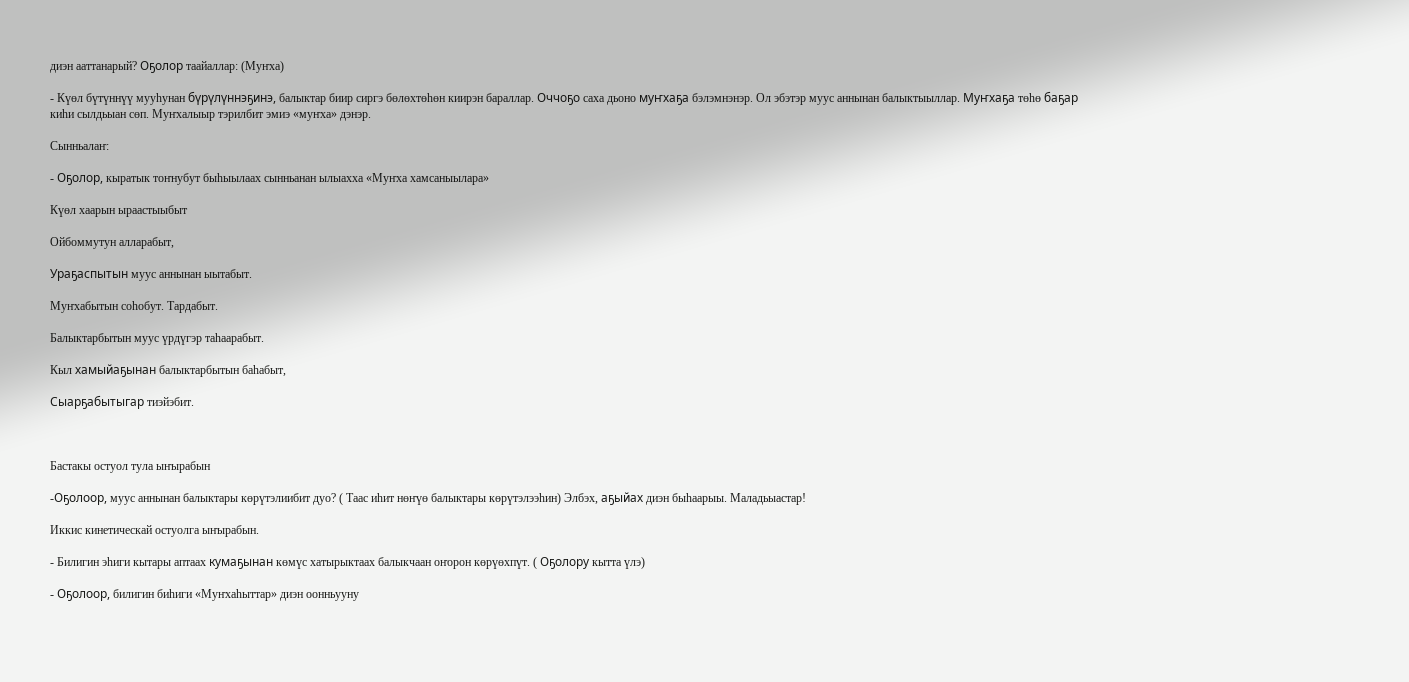диэн ааттанарый? Оҕолор таайаллар: (Муҥха)

- Күөл бүтүннүү мууһунан бүрүлүннэҕинэ, балыктар биир сиргэ бөлөхтөһөн киирэн бараллар. Оччоҕо саха дьоно муҥхаҕа бэлэмнэнэр. Ол эбэтэр муус аннынан балыктыыллар. Муҥхаҕа төһө баҕар киһи сылдьыан сөп. Муҥхалыыр тэрилбит эмиэ «муҥха» дэнэр.

Сынньалаҥ:

- Оҕолор, кыратык тоҥнубут быһыылаах сынньанан ылыахха «Муҥха хамсаныылара»

Күөл хаарын ыраастыыбыт

Ойбоммутун алларабыт,

Ураҕаспытын муус аннынан ыытабыт.

Муҥхабытын соһобут. Тардабыт.

Балыктарбытын муус үрдүгэр таһаарабыт.

Кыл хамыйаҕынан балыктарбытын баһабыт,

Сыарҕабытыгар тиэйэбит.



Бастакы остуол тула ыҥырабын

-Оҕолоор, муус аннынан балыктары көрүтэлиибит дуо? ( Таас иһит нөҥүө балыктары көрүтэлээһин) Элбэх, аҕыйах диэн быһаарыы. Маладьыастар!

Иккис кинетическай остуолга ыҥырабын.

- Билигин эһиги кытары аптаах кумаҕынан көмүс хатырыктаах балыкчаан оҥорон көрүөхпүт. ( Оҕолору кытта үлэ)

- Оҕолоор, билигин биһиги «Муҥхаһыттар» диэн оонньууну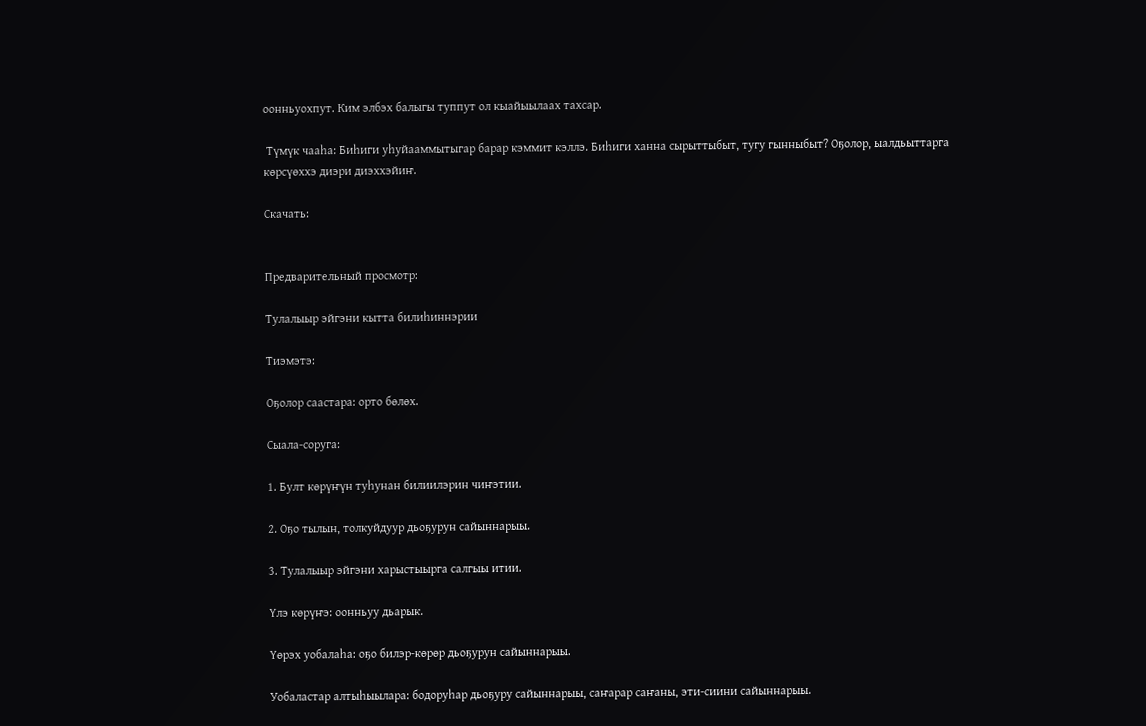оонньуохпут. Ким элбэх балыгы туппут ол кыайыылаах тахсар.

 Түмүк чааһа: Биһиги уһуйааммытыгар барар кэммит кэллэ. Биһиги ханна сырыттыбыт, тугу гынныбыт? Оҕолор, ыалдьыттарга көрсүөххэ диэри диэххэйиҥ.

Скачать:


Предварительный просмотр:

Тулалыыр эйгэни кытта билиһиннэрии

Тиэмэтэ:

Оҕолор саастара: орто бөлөх.

Сыала-соруга:

1. Булт көрүҥүн туһунан билиилэрин чиҥэтии.

2. Оҕо тылын, толкуйдуур дьоҕурун сайыннарыы.

3. Тулалыыр эйгэни харыстыырга салгыы итии.

Үлэ көрүҥэ: оонньуу дьарык.

Үөрэх уобалаһа: оҕо билэр-көрөр дьоҕурун сайыннарыы.

Уобаластар алтыһыылара: бодоруһар дьоҕуру сайыннарыы, саҥарар саҥаны, эти-сиини сайыннарыы.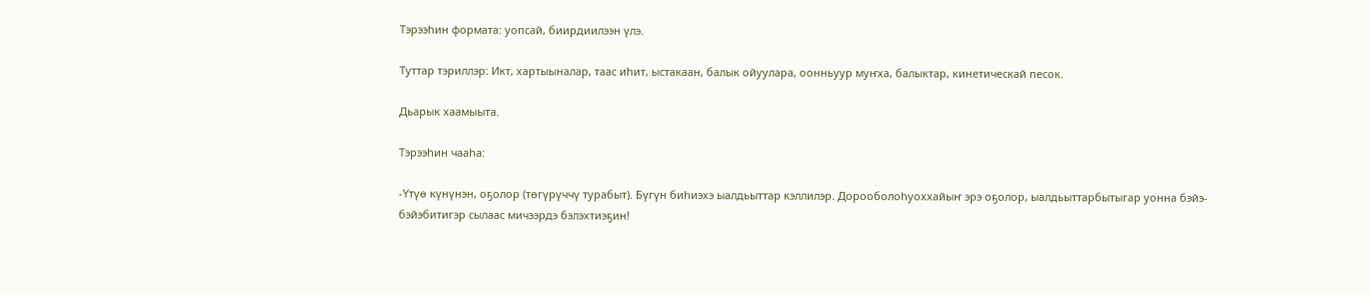Тэрээһин формата: уопсай, биирдиилээн үлэ.

Туттар тэриллэр: Икт, хартыыналар, таас иһит, ыстакаан, балык ойуулара, оонньуур муҥха, балыктар, кинетическай песок.

Дьарык хаамыыта.

Тэрээһин чааһа:

-Үтүө күнүнэн, оҕолор (төгүрүччү турабыт). Бүгүн биһиэхэ ыалдьыттар кэллилэр. Дорооболоһуоххайыҥ эрэ оҕолор, ыалдьыттарбытыгар уонна бэйэ-бэйэбитигэр сылаас мичээрдэ бэлэхтиэҕин!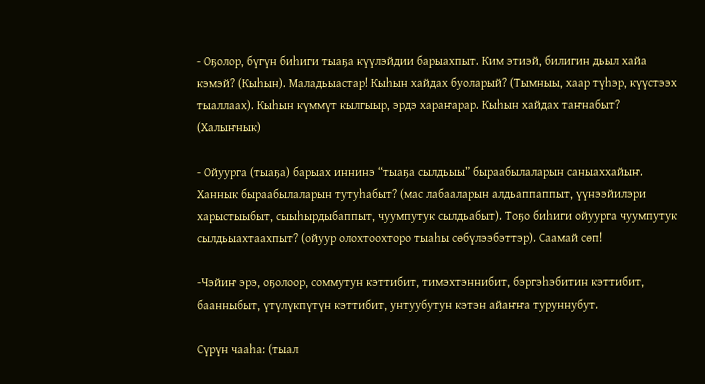- Оҕолор, бүгүн биһиги тыаҕа күүлэйдии барыахпыт. Ким этиэй, билигин дьыл хайа кэмэй? (Кыһын). Маладьыастар! Кыһын хайдах буоларый? (Тымныы, хаар түһэр, күүстээх тыаллаах). Кыһын күммүт кылгыыр, эрдэ хараҥарар. Кыһын хайдах таҥнабыт? (Халыҥнык)

- Ойуурга (тыаҕа) барыах иннинэ “тыаҕа сылдьыы” быраабылаларын саныаххайыҥ. Ханнык быраабылаларын тутуһабыт? (мас лабааларын алдьаппаппыт, үүнээйилэри харыстыыбыт, сыыһырдыбаппыт, чуумпутук сылдьабыт). Тоҕо биһиги ойуурга чуумпутук сылдьыахтаахпыт? (ойуур олохтоохторо тыаһы сөбүлээбэттэр). Саамай сөп!

-Чэйиҥ эрэ, оҕолоор, соммутун кэттибит, тимэхтэннибит, бэргэһэбитин кэттибит, баанныбыт, үтүлүкпүтүн кэттибит, унтуубутун кэтэн айаҥҥа туруннубут.

Сүрүн чааһа: (тыал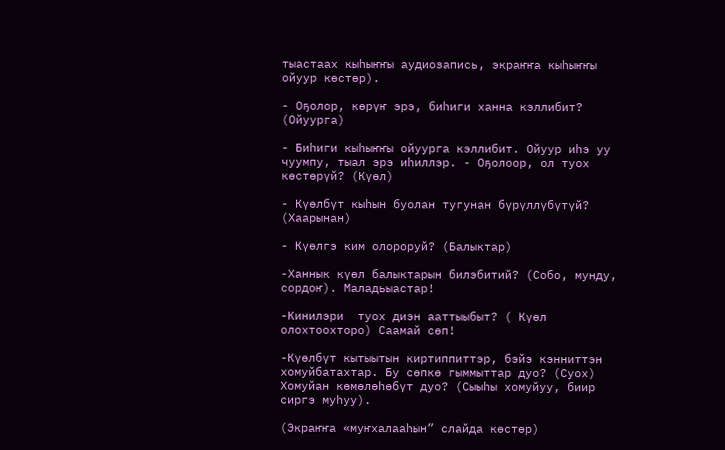тыастаах кыһыҥҥы аудиозапись, экраҥҥа кыһыҥҥы ойуур көстөр).

- Оҕолор, көрүҥ эрэ, биһиги ханна кэллибит? (Ойуурга)

- Биһиги кыһыҥҥы ойуурга кэллибит. Ойуур иһэ уу чуумпу, тыал эрэ иһиллэр. - Оҕолоор, ол туох көстөрүй? (Күөл)

- Күөлбүт кыһын буолан тугунан бүрүллүбүтүй? (Хаарынан)

- Күөлгэ ким олороруй? (Балыктар)

-Ханнык күөл балыктарын билэбитий? (Собо, мунду, сордоҥ). Маладьыастар!

-Кинилэри  туох диэн ааттыыбыт? ( Күөл олохтоохторо) Саамай сөп!

-Күөлбүт кытыытын киртиппиттэр, бэйэ кэнниттэн хомуйбатахтар. Бу сөпкө гыммыттар дуо? (Суох) Хомуйан көмөлөһөбүт дуо? (Сыыһы хомуйуу, биир сиргэ муһуу).

(Экраҥҥа «муҥхалааһын” слайда көстөр)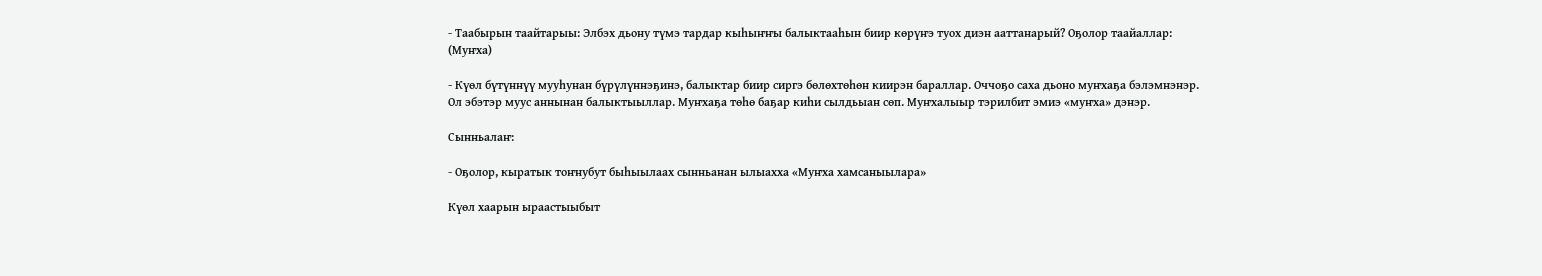- Таабырын таайтарыы: Элбэх дьону түмэ тардар кыһыҥҥы балыктааһын биир көрүҥэ туох диэн ааттанарый? Оҕолор таайаллар: (Муҥха)

- Күөл бүтүннүү мууһунан бүрүлүннэҕинэ, балыктар биир сиргэ бөлөхтөһөн киирэн бараллар. Оччоҕо саха дьоно муҥхаҕа бэлэмнэнэр. Ол эбэтэр муус аннынан балыктыыллар. Муҥхаҕа төһө баҕар киһи сылдьыан сөп. Муҥхалыыр тэрилбит эмиэ «муҥха» дэнэр.

Сынньалаҥ:

- Оҕолор, кыратык тоҥнубут быһыылаах сынньанан ылыахха «Муҥха хамсаныылара»

Күөл хаарын ыраастыыбыт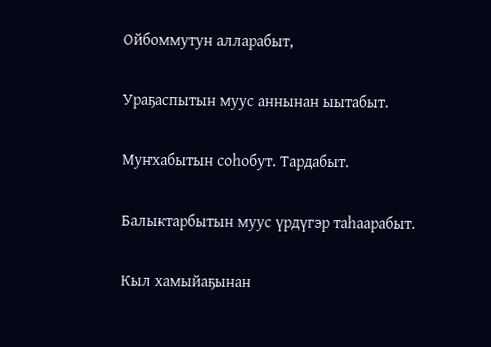Ойбоммутун алларабыт,

Ураҕаспытын муус аннынан ыытабыт.

Муҥхабытын соһобут. Тардабыт.

Балыктарбытын муус үрдүгэр таһаарабыт.

Кыл хамыйаҕынан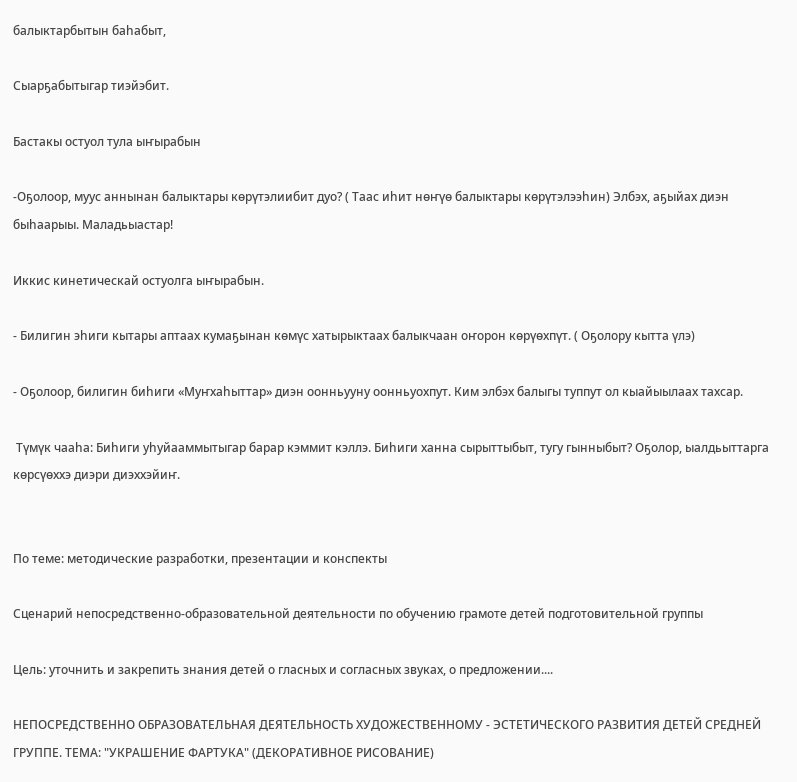балыктарбытын баһабыт,

Сыарҕабытыгар тиэйэбит.

Бастакы остуол тула ыҥырабын

-Оҕолоор, муус аннынан балыктары көрүтэлиибит дуо? ( Таас иһит нөҥүө балыктары көрүтэлээһин) Элбэх, аҕыйах диэн быһаарыы. Маладьыастар!

Иккис кинетическай остуолга ыҥырабын.

- Билигин эһиги кытары аптаах кумаҕынан көмүс хатырыктаах балыкчаан оҥорон көрүөхпүт. ( Оҕолору кытта үлэ)

- Оҕолоор, билигин биһиги «Муҥхаһыттар» диэн оонньууну оонньуохпут. Ким элбэх балыгы туппут ол кыайыылаах тахсар.

 Түмүк чааһа: Биһиги уһуйааммытыгар барар кэммит кэллэ. Биһиги ханна сырыттыбыт, тугу гынныбыт? Оҕолор, ыалдьыттарга көрсүөххэ диэри диэххэйиҥ.


По теме: методические разработки, презентации и конспекты

Сценарий непосредственно-образовательной деятельности по обучению грамоте детей подготовительной группы

Цель: уточнить и закрепить знания детей о гласных и согласных звуках, о предложении....

НЕПОСРЕДСТВЕННО ОБРАЗОВАТЕЛЬНАЯ ДЕЯТЕЛЬНОСТЬ ХУДОЖЕСТВЕННОМУ - ЭСТЕТИЧЕСКОГО РАЗВИТИЯ ДЕТЕЙ СРЕДНЕЙ ГРУППЕ. ТЕМА: "УКРАШЕНИЕ ФАРТУКА" (ДЕКОРАТИВНОЕ РИСОВАНИЕ)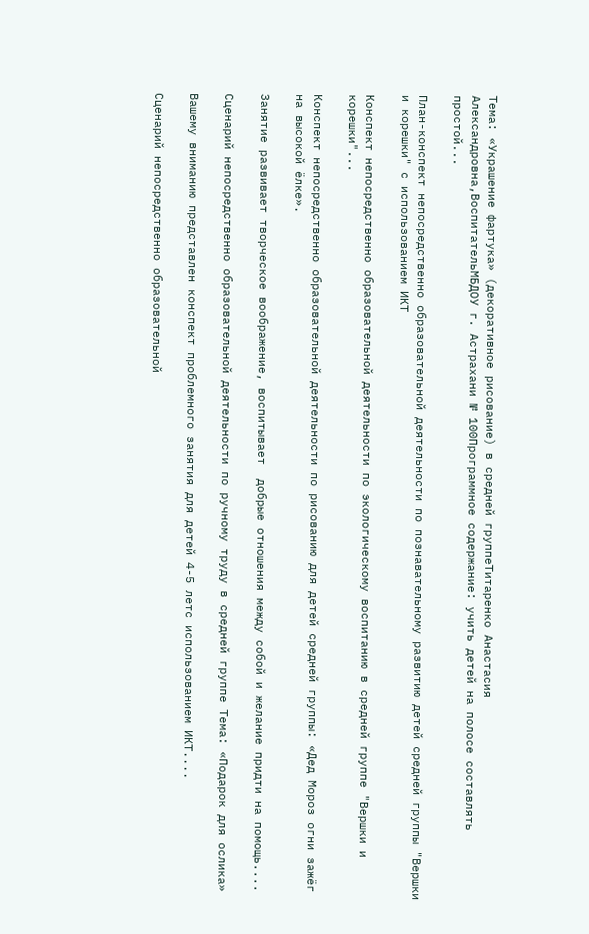Тема: «Украшение фартука» (декоративное рисование) в средней группеТитаренко Анастасия Александровна,ВоспитательМБДОУ г. Астрахани № 100Программное содержание: учить детей на полосе составлять простой...

План-конспект непосредственно образовательной деятельности по познавательному развитию детей средней группы "Вершки и корешки" с использованием ИКТ

Конспект непосредственно образовательной деятельности по экологическому воспитанию в средней группе "Вершки и корешки"...

Конспект непосредственно образовательной деятельности по рисованию для детей средней группы: «Дед Мороз огни зажёг на высокой ёлке».

Занятие развивает творческое воображение, воспитывает  добрые отношения между собой и желание придти на помощь....

Сценарий непосредственно образовательной деятельности по ручному труду в средней группе Тема: «Подарок для ослика»

Вашему вниманию представлен конспект проблемного занятия для детей 4-5 летс использованием ИКТ....

Сценарий непосредственно образовательной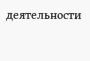деятельности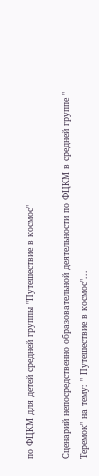по ФЦКМ для детей средней группы "Путешествие в космос"

Сценарий непосредственно образовательной деятельности по ФЦКМ в средней группе " Теремок" на тему: " Путешествие в космос"...